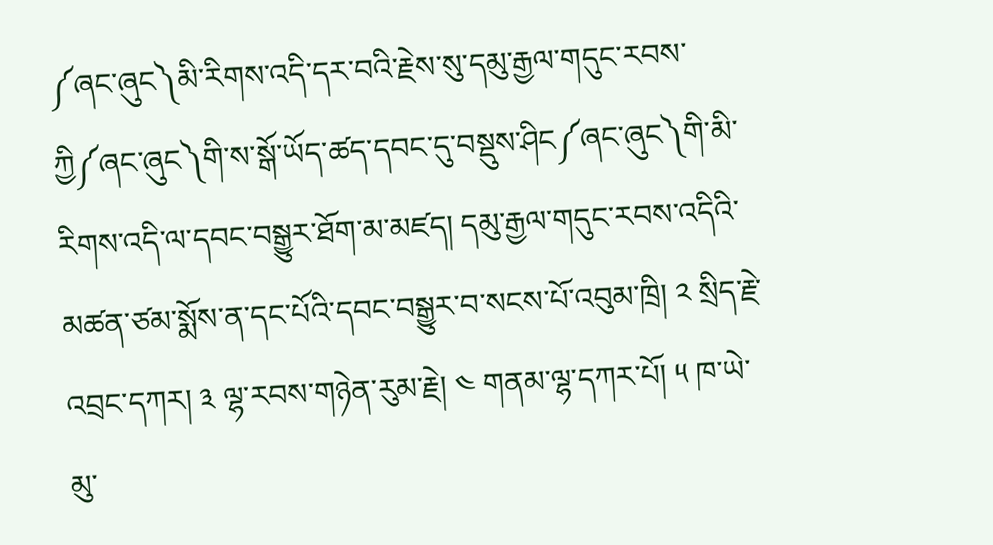༼ཞང་ཞུང༽མི་རིགས་འདི་དར་བའི་རྗེས་སུ་དམུ་རྒྱལ་གདུང་རབས་ཀྱི༼ཞང་ཞུང༽གི་ས་སྒོ་ཡོད་ཚད་དབང་དུ་བསྡུས་ཤིང༼ཞང་ཞུང༽གི་མི་རིགས་འདི་ལ་དབང་བསྒྱུར་ཐོག་མ་མཛད། དམུ་རྒྱལ་གདུང་རབས་འདིའི་མཚན་ཙམ་སྨོས་ན་དང་པོའི་དབང་བསྒྱུར་བ་སངས་པོ་འབུམ་ཁྲི། ༢ སྲིད་རྗེ་འབྲང་དཀར། ༣ ལྷ་རབས་གཉེན་རུམ་རྗེ། ༤ གནམ་ལྷ་དཀར་པོ། ༥ ཁ་ཡེ་མུ་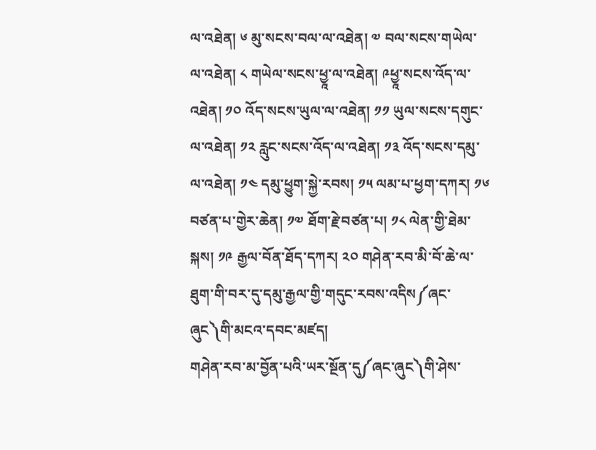ལ་འཐེན། ༦ མུ་སངས་བལ་ལ་འཐེན། ༧ བལ་སངས་གཡེལ་ལ་འཐེན། ༨ གཡེལ་སངས་ཕྱཱ་ལ་འཐེན། ༩ཕྱཱ་སངས་འོད་ལ་འཐེན། ༡༠ འོད་སངས་ཡུལ་ལ་འཐེན། ༡༡ ཡུལ་སངས་དགུང་ལ་འཐེན། ༡༢ རླུང་སངས་འོད་ལ་འཐེན། ༡༣ འོད་སངས་དམུ་ལ་འཐེན། ༡༤ དམུ་ཕྱུག་སྐྱེ་རབས། ༡༥ ལམ་པ་ཕྱག་དཀར། ༡༦ བཙན་པ་གྱེར་ཆེན། ༡༧ ཐོག་རྗེ་བཙན་པ། ༡༨ ལེན་གྱི་ཐེམ་སྐས། ༡༩ རྒྱལ་བོན་ཐོད་དཀར། ༢༠ གཤེན་རབ་མི་བོ་ཆེ་ལ་ཐུག་གི་བར་དུ་དམུ་རྒྱལ་གྱི་གདུང་རབས་འདིས༼ཞང་ཞུང༽གི་མངའ་དབང་མཛད།
གཤེན་རབ་མ་བྱོན་པའི་ཡར་སྔོན་དུ༼ཞང་ཞུང༽གི་ཤེས་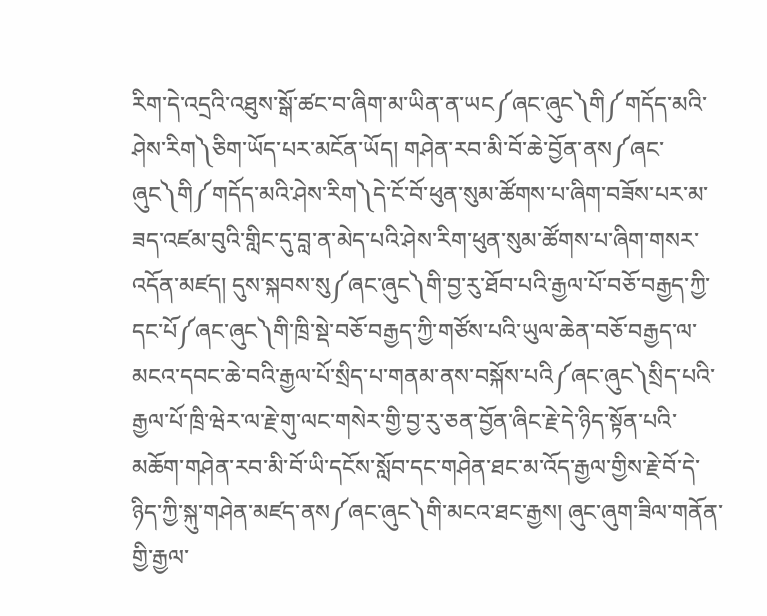རིག་དེ་འདྲའི་འཐུས་སྒོ་ཚང་བ་ཞིག་མ་ཡིན་ན་ཡང༼ཞང་ཞུང༽གི༼གདོད་མའི་ཤེས་རིག༽ཅིག་ཡོད་པར་མངོན་ཡོད། གཤེན་རབ་མི་བོ་ཆེ་བྱོན་ནས༼ཞང་ཞུང༽གི༼གདོད་མའི་ཤེས་རིག༽དེ་ངོ་བོ་ཕུན་སུམ་ཚོགས་པ་ཞིག་བཟོས་པར་མ་ཟད་འཛམ་བུའི་གླིང་དུ་བླ་ན་མེད་པའི་ཤེས་རིག་ཕུན་སུམ་ཚོགས་པ་ཞིག་གསར་འདོན་མཛད། དུས་སྐབས་སུ༼ཞང་ཞུང༽གི་བྱ་རུ་ཐོབ་པའི་རྒྱལ་པོ་བཅོ་བརྒྱད་ཀྱི་དང་པོ༼ཞང་ཞུང༽གི་ཁྲི་སྡེ་བཅོ་བརྒྱད་ཀྱི་གཙོས་པའི་ཡུལ་ཆེན་བཅོ་བརྒྱད་ལ་མངའ་དབང་ཆེ་བའི་རྒྱལ་པོ་སྲིད་པ་གནམ་ནས་བསྐོས་པའི༼ཞང་ཞུང༽སྲིད་པའི་རྒྱལ་པོ་ཁྲི་ཝེར་ལ་རྗེ་གུ་ལང་གསེར་གྱི་བྱ་རུ་ཅན་བྱོན་ཞིང་རྗེ་དེ་ཉིད་སྟོན་པའི་མཆོག་གཤེན་རབ་མི་བོ་ཡི་དངོས་སློབ་དང་གཤེན་ཐང་མ་འོད་རྒྱལ་གྱིས་རྗེ་བོ་དེ་ཉིད་ཀྱི་སྐུ་གཤེན་མཛད་ནས༼ཞང་ཞུང༽གི་མངའ་ཐང་རྒྱས། ཞུང་ཞུག་ཟིལ་གནོན་གྱི་རྒྱལ་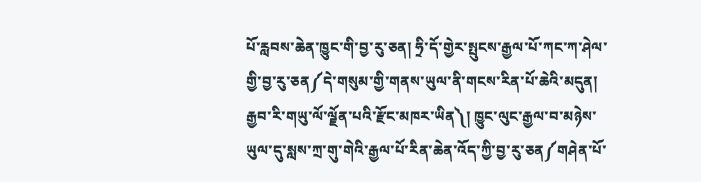པོ་རླབས་ཆེན་ཁྱུང་གི་བྱ་རུ་ཅན། ཧྲི་དོ་གྱེར་སྤུངས་རྒྱལ་པོ་ཀང་ཀ་ཤེལ་གྱི་བྱ་རུ་ཅན༼དེ་གསུམ་གྱི་གནས་ཡུལ་ནི་གངས་རིན་པོ་ཆེའི་མདུན། རྒྱབ་རི་གཡུ་ལོ་ལྗོན་པའི་རྫོང་མཁར་ཡིན༽། ཁྱུང་ལུང་རྒྱལ་བ་མཉེས་ཡུལ་དུ་སླས་ཀྲ་གུ་གེའི་རྒྱལ་པོ་རིན་ཆེན་འོད་ཀྱི་བྱ་རུ་ཅན༼གཤེན་པོ་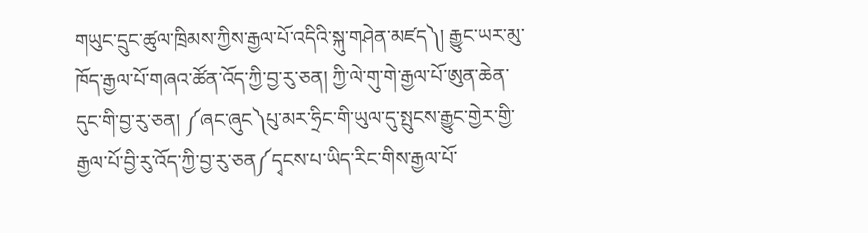གཡུང་དྲུང་ཚུལ་ཁྲིམས་ཀྱིས་རྒྱལ་པོ་འདིའི་སྐུ་གཤེན་མཛད༽། རྒྱུང་ཡར་མུ་ཁོད་རྒྱལ་པོ་གཞའ་ཚོན་འོད་ཀྱི་བྱ་རུ་ཅན། ཀྱི་ལེ་གུ་གེ་རྒྱལ་པོ་ཨུན་ཆེན་དུང་གི་བྱ་རུ་ཅན། ༼ཞང་ཞུང༽པུ་མར་ཧྲིང་གི་ཡུལ་དུ་སྤུངས་རྒྱུང་གྱེར་གྱི་རྒྱལ་པོ་བྱི་རུ་འོད་ཀྱི་བྱ་རུ་ཅན༼དྭངས་པ་ཡིད་རིང་གིས་རྒྱལ་པོ་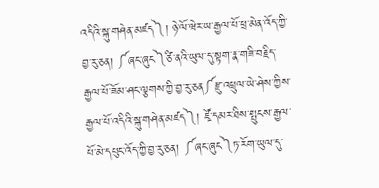འདིའི་སྐུ་གཤེན་མཛད༽། ཉེ་ལོ་ཝེར་ཡ་རྒྱལ་པོ་ཕྲ་མེན་འོད་ཀྱི་བྱ་རུ་ཅན། ༼ཞང་ཞུང༽ཙི་ནའི་ཡུལ་དུ་སྟག་རྣ་གཟི་བརྗིད་རྒྱལ་པོ་ཟོམ་ཤང་ལྕགས་ཀྱི་བྱ་རུ་ཅན༼རྫུ་འཕྲུལ་ཡེ་ཤེས་ཀྱིས་རྒྱལ་པོ་འདིའི་སྐུ་གཤེན་མཛད༽། ཛྭོ་དམར་ཐིས་སྤུངས་རྒྱལ་པོ་མེ་དཔུང་འོད་ཀྱི་བྱ་རུ་ཅན། ༼ཞང་ཞུང༽ཏ་རོག་ཡུལ་དུ་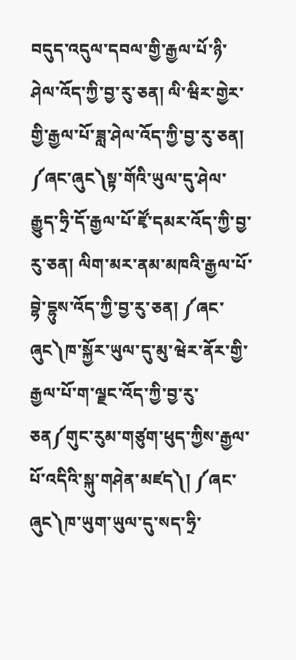བདུད་འདུལ་དབལ་གྱི་རྒྱལ་པོ་ཉི་ཤེལ་འོད་ཀྱི་བྱ་རུ་ཅན། ལི་ཝིར་གྱེར་གྱི་རྒྱལ་པོ་ཟླ་ཤེལ་འོད་ཀྱི་བྱ་རུ་ཅན། ༼ཞང་ཞུང༽སྟ་གོའི་ཡུལ་དུ་ཤེལ་རྒྱུད་ཧྲི་དོ་རྒྱལ་པོ་ཛྭོ་དམར་འོད་ཀྱི་བྱ་རུ་ཅན། ལིག་མར་ནམ་མཁའི་རྒྱལ་པོ་བྷེ་དྷུས་འོད་ཀྱི་བྱ་རུ་ཅན། ༼ཞང་ཞུང༽ཁ་སྐྱོར་ཡུལ་དུ་མུ་ཝེར་ནོར་གྱི་རྒྱལ་པོ་ག་ལྗང་འོད་ཀྱི་བྱ་རུ་ཅན༼གུང་རུམ་གཙུག་ཕུད་ཀྱིས་རྒྱལ་པོ་འདིའི་སྐུ་གཤེན་མཛད༽། ༼ཞང་ཞུང༽ཁ་ཡུག་ཡུལ་དུ་སད་ཧྲི་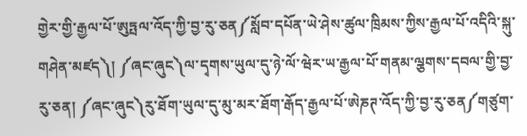གྱེར་གྱི་རྒྱལ་པོ་ཨུཏྤལ་འོད་ཀྱི་བྱ་རུ་ཅན༼སློབ་དཔོན་ཡེ་ཤེས་ཚུལ་ཁྲིམས་ཀྱིས་རྒྱལ་པོ་འདིའི་སྐུ་གཤེན་མཛད༽། ༼ཞང་ཞུང༽ལ་དྭགས་ཡུལ་དུ་ཉེ་ལོ་ཝེར་ཡ་རྒྱལ་པོ་གནམ་ལྕགས་དབལ་གྱི་བྱ་རུ་ཅན། ༼ཞང་ཞུང༽རུ་ཐོག་ཡུལ་དུ་མུ་མར་ཐོག་རྒོད་རྒྱལ་པོ་ཨེཎཊ་འོད་ཀྱི་བྱ་རུ་ཅན༼གཙུག་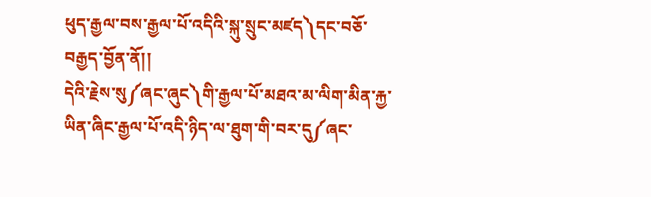ཕུད་རྒྱལ་བས་རྒྱལ་པོ་འདིའི་སྐུ་སྲུང་མཛད༽དང་བཅོ་བརྒྱད་བྱོན་ནོ།།
དེའི་རྗེས་སུ༼ཞང་ཞུང༽གི་རྒྱལ་པོ་མཐའ་མ་ལིག་མིན་རྐྱ་ཡིན་ཞིང་རྒྱལ་པོ་འདི་ཉིད་ལ་ཐུག་གི་བར་དུ༼ཞང་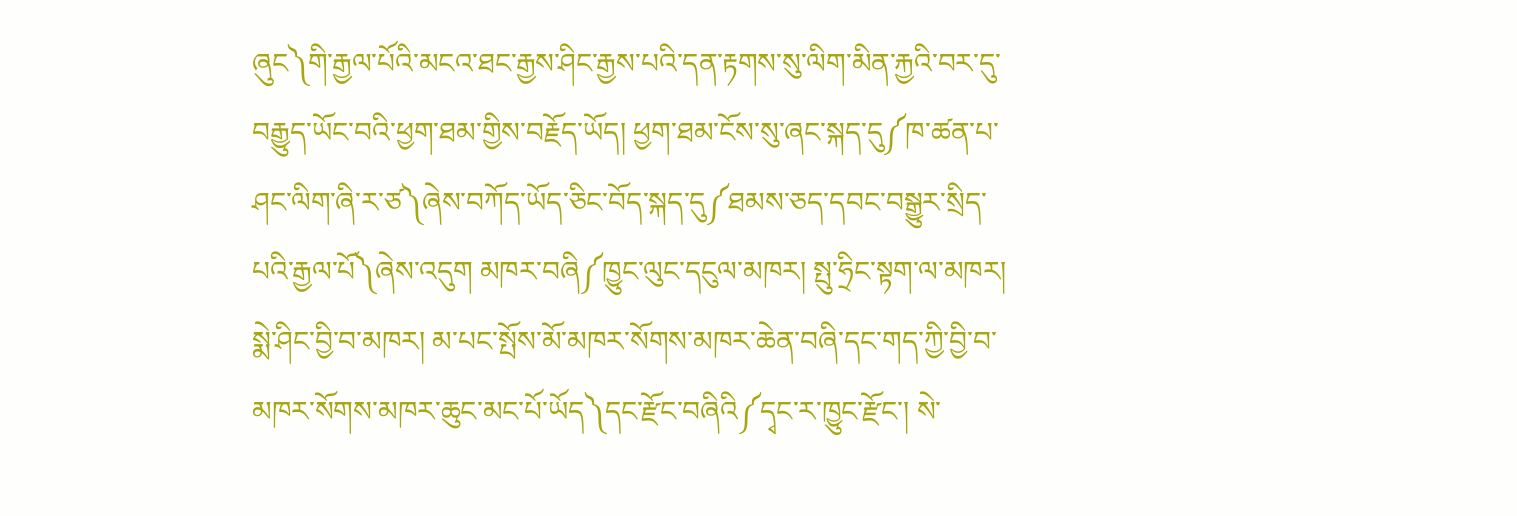ཞུང༽གི་རྒྱལ་པོའི་མངའ་ཐང་རྒྱས་ཤིང་རྒྱས་པའི་དན་རྟགས་སུ་ལིག་མིན་རྐྱའི་བར་དུ་བརྒྱུད་ཡོང་བའི་ཕྱག་ཐམ་གྱིས་བརྗོད་ཡོད། ཕྱག་ཐམ་ངོས་སུ་ཞང་སྐད་དུ༼ཁ་ཚན་པ་ཤང་ལིག་ཞི་ར་ཙ༽ཞེས་བཀོད་ཡོད་ཅིང་བོད་སྐད་དུ༼ཐམས་ཅད་དབང་བསྒྱུར་སྲིད་པའི་རྒྱལ་པོ༽ཞེས་འདུག མཁར་བཞི༼ཁྱུང་ལུང་དངུལ་མཁར། སྤུ་ཧྲིང་སྟག་ལ་མཁར། སྨེ་ཤིང་བྱི་བ་མཁར། མ་པང་སྤོས་མོ་མཁར་སོགས་མཁར་ཆེན་བཞི་དང་གད་ཀྱི་བྱི་བ་མཁར་སོགས་མཁར་ཆུང་མང་པོ་ཡོད༽དང་རྫོང་བཞིའི༼དྭང་ར་ཁྱུང་རྫོང་། སེ་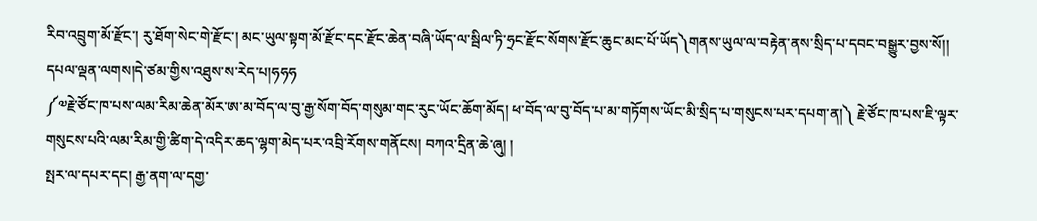རིབ་འབྲུག་མོ་རྫོང་། རུ་ཐོག་སེང་གེ་རྫོང་། མང་ཡུལ་སྟག་མོ་རྫོང་དང་རྫོང་ཆེན་བཞི་ཡོད་ལ་སྦིལ་ཏི་ཧྲང་རྫོང་སོགས་རྫོང་ཆུང་མང་པོ་ཡོད༽གནས་ཡུལ་ལ་བརྟེན་ནས་སྲིད་པ་དབང་བསྒྱུར་བྱས་སོ།།
དཔལ་ལྡན་ལགས།དེ་ཙམ་གྱིས་འཐུས་ས་རེད་པ།ཧཧཧ
༼༧རྗེ་ཙོང་ཁ་པས་ལམ་རིམ་ཆེན་མོར་ཨ་མ་བོད་ལ་བུ་རྒྱ་སོག་བོད་གསུམ་གང་རུང་ཡོང་ཆོག་མོད། ཕ་བོད་ལ་བུ་བོད་པ་མ་གཏོགས་ཡོང་མི་སྲིད་པ་གསུངས་པར་དཔག་ན།༽ རྗེ་ཙོང་ཁ་པས་ཇི་ལྟར་གསུངས་པའི་ལམ་རིམ་གྱི་ཚིག་དེ་འདིར་ཆད་ལྷག་མེད་པར་འབྲི་རོགས་གནོངས། བཀའ་དྲིན་ཆེ་ཞུ། །
སྤཪ་ལ་དཔར་དང། རྒྱ་ནག་ལ་དགྱ་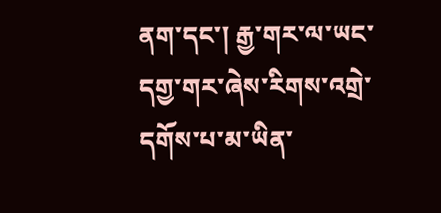ནག་དང་། རྒྱ་གར་ལ་ཡང་དགྱ་གར་ཞེས་རིགས་འགྲེ་དགོས་པ་མ་ཡིན་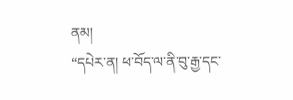ནམ།
“དཔེར་ན། ཕ་བོད་ལ་ནི་བུ་རྒྱ་དང་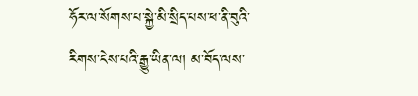ཧོར་ལ་སོགས་པ་སྐྱེ་མི་སྲིད་པས་ཕ་ནི་བུའི་རིགས་ངེས་པའི་རྒྱུ་ཡིན་ལ། མ་བོད་ལས་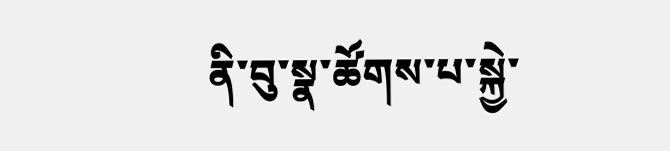ནི་བུ་སྣ་ཚོགས་པ་སྐྱེ་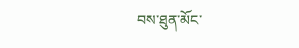བས་ཐུན་མོང་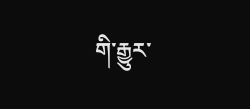གི་རྒྱུར་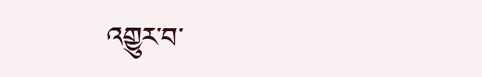འགྱུར་བ་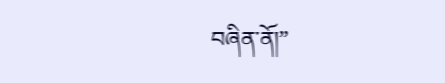བཞིན་ནོ།”